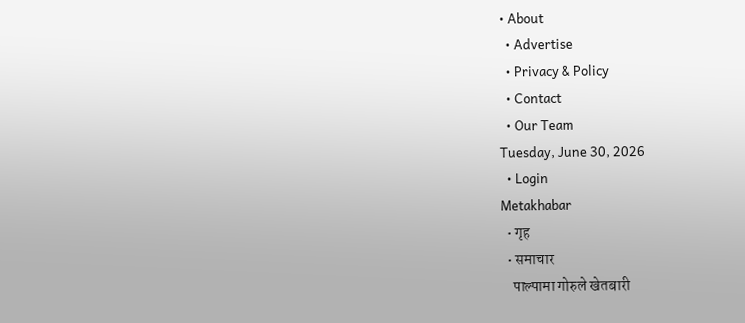• About
  • Advertise
  • Privacy & Policy
  • Contact
  • Our Team
Tuesday, June 30, 2026
  • Login
Metakhabar
  • गृह
  • समाचार
    पाल्पामा गोरुले खेतबारी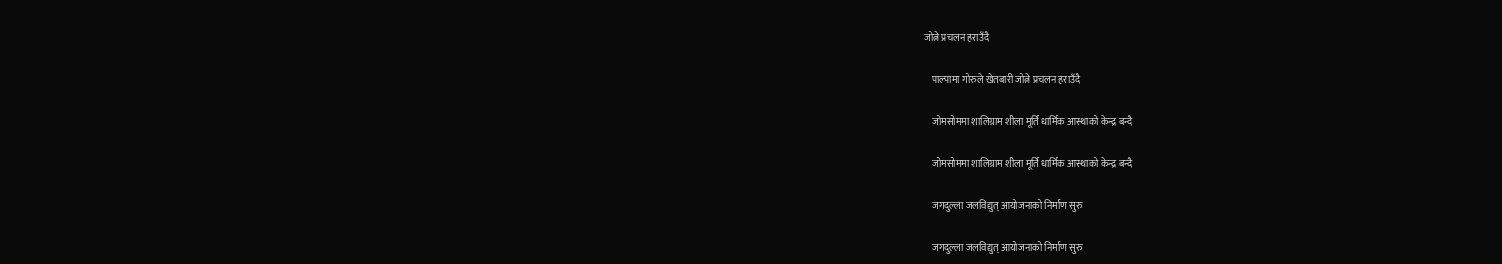जोत्ने प्रचलन हराउँदै

    पाल्पामा गोरुले खेतबारी जोत्ने प्रचलन हराउँदै

    जोमसोममा शालिग्राम शीला मूर्ति धार्मिक आस्थाको केन्द्र बन्दै

    जोमसोममा शालिग्राम शीला मूर्ति धार्मिक आस्थाको केन्द्र बन्दै

    जगदुल्ला जलविद्युत् आयोजनाको निर्माण सुरु

    जगदुल्ला जलविद्युत् आयोजनाको निर्माण सुरु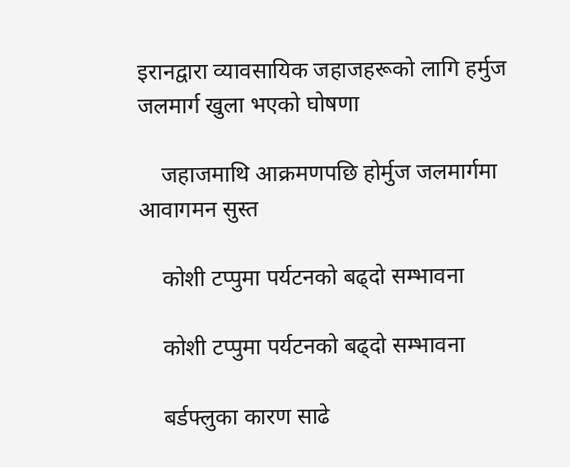इरानद्वारा व्यावसायिक जहाजहरूको लागि हर्मुज जलमार्ग खुला भएको घोषणा

    जहाजमाथि आक्रमणपछि होर्मुज जलमार्गमा आवागमन सुस्त

    कोशी टप्पुमा पर्यटनको बढ्दो सम्भावना

    कोशी टप्पुमा पर्यटनको बढ्दो सम्भावना

    बर्डफ्लुका कारण साढे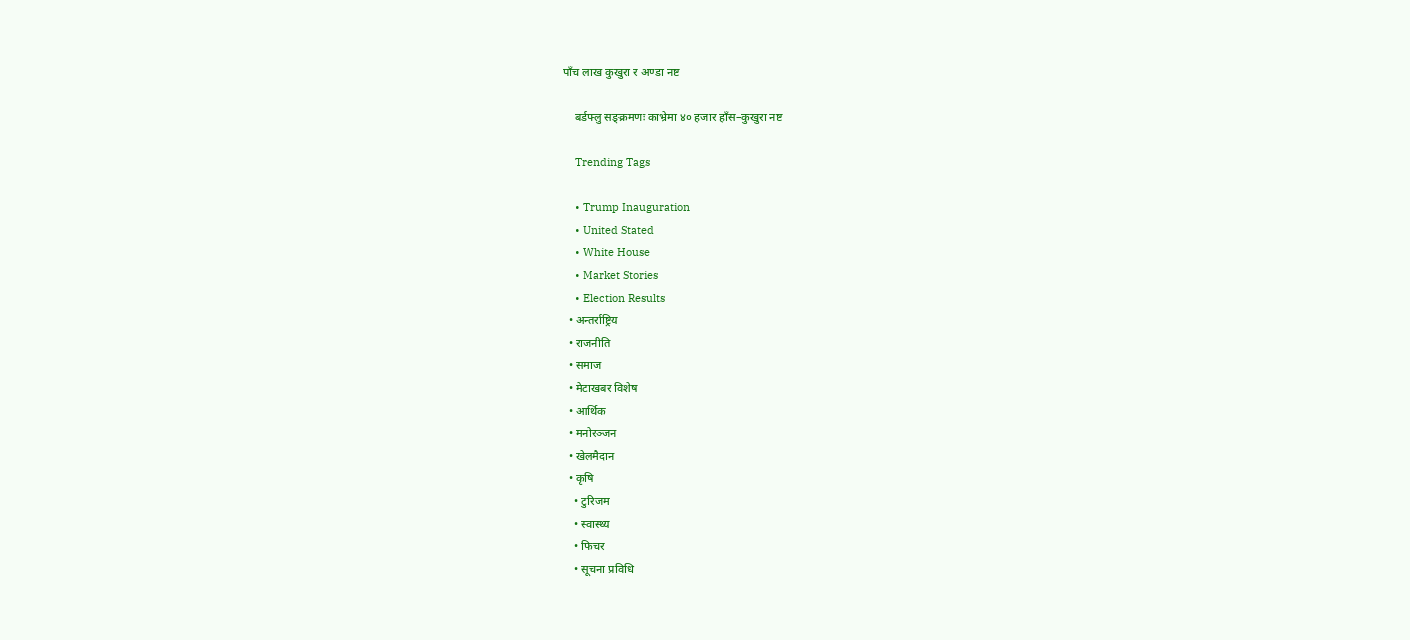पाँच लाख कुखुरा र अण्डा नष्ट

    बर्डफ्लु सङ्क्रमणः काभ्रेमा ४० हजार हाँस–कुखुरा नष्ट

    Trending Tags

    • Trump Inauguration
    • United Stated
    • White House
    • Market Stories
    • Election Results
  • अन्तर्राष्ट्रिय
  • राजनीति
  • समाज
  • मेटाखबर विशेष
  • आर्थिक
  • मनोरञ्जन
  • खेलमैदान
  • कृषि
    • टुरिजम
    • स्वास्थ्य
    • फिचर
    • सूचना प्रविधि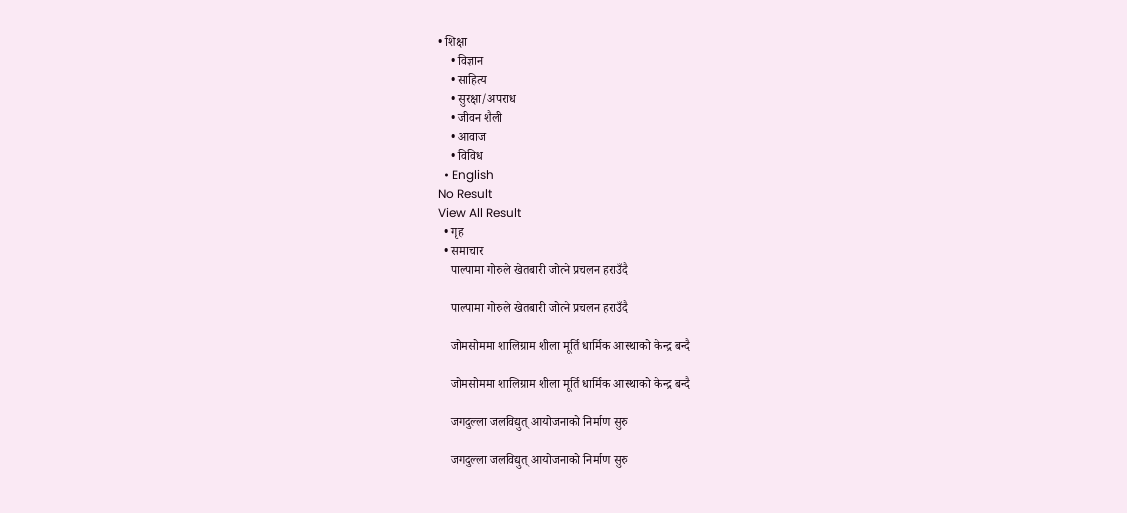• शिक्षा
    • विज्ञान
    • साहित्य
    • सुरक्षा/अपराध
    • जीवन शैली
    • आवाज
    • विविध
  • English
No Result
View All Result
  • गृह
  • समाचार
    पाल्पामा गोरुले खेतबारी जोत्ने प्रचलन हराउँदै

    पाल्पामा गोरुले खेतबारी जोत्ने प्रचलन हराउँदै

    जोमसोममा शालिग्राम शीला मूर्ति धार्मिक आस्थाको केन्द्र बन्दै

    जोमसोममा शालिग्राम शीला मूर्ति धार्मिक आस्थाको केन्द्र बन्दै

    जगदुल्ला जलविद्युत् आयोजनाको निर्माण सुरु

    जगदुल्ला जलविद्युत् आयोजनाको निर्माण सुरु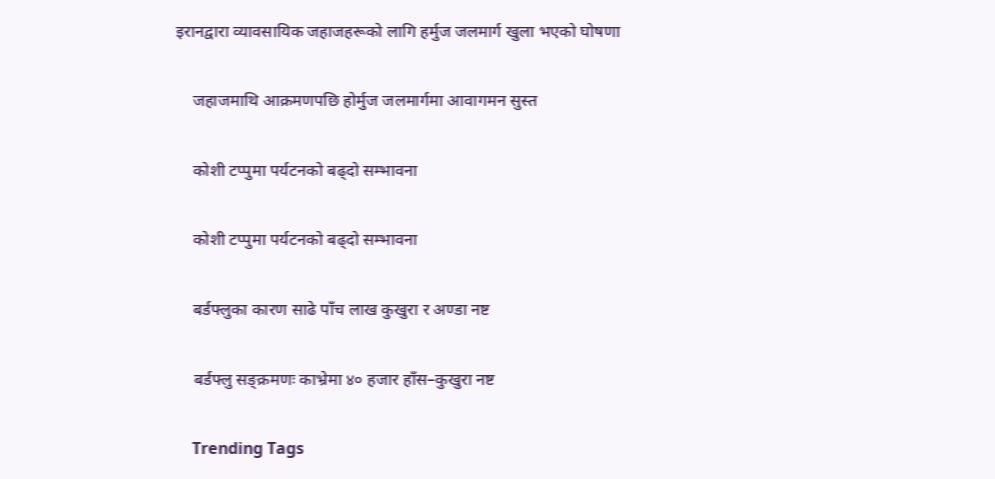इरानद्वारा व्यावसायिक जहाजहरूको लागि हर्मुज जलमार्ग खुला भएको घोषणा

    जहाजमाथि आक्रमणपछि होर्मुज जलमार्गमा आवागमन सुस्त

    कोशी टप्पुमा पर्यटनको बढ्दो सम्भावना

    कोशी टप्पुमा पर्यटनको बढ्दो सम्भावना

    बर्डफ्लुका कारण साढे पाँच लाख कुखुरा र अण्डा नष्ट

    बर्डफ्लु सङ्क्रमणः काभ्रेमा ४० हजार हाँस–कुखुरा नष्ट

    Trending Tags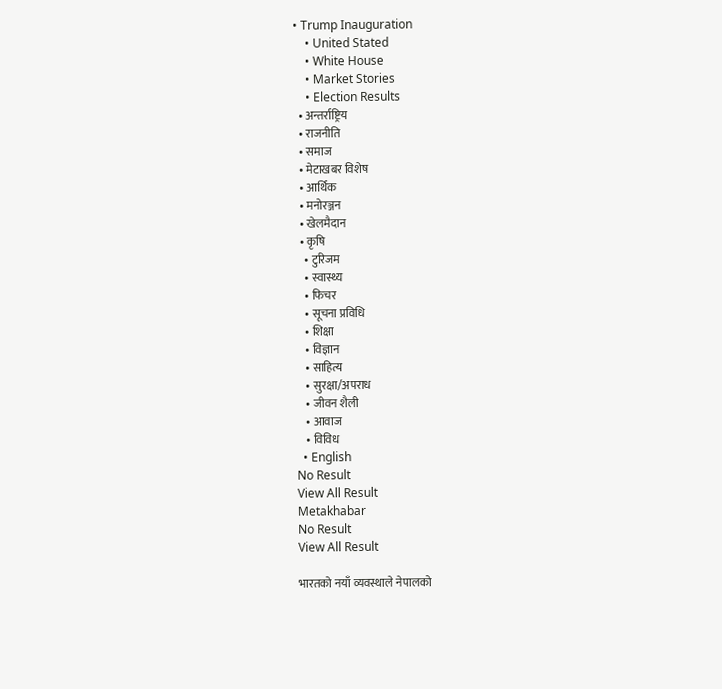• Trump Inauguration
    • United Stated
    • White House
    • Market Stories
    • Election Results
  • अन्तर्राष्ट्रिय
  • राजनीति
  • समाज
  • मेटाखबर विशेष
  • आर्थिक
  • मनोरञ्जन
  • खेलमैदान
  • कृषि
    • टुरिजम
    • स्वास्थ्य
    • फिचर
    • सूचना प्रविधि
    • शिक्षा
    • विज्ञान
    • साहित्य
    • सुरक्षा/अपराध
    • जीवन शैली
    • आवाज
    • विविध
  • English
No Result
View All Result
Metakhabar
No Result
View All Result

भारतको नयाँ व्यवस्थाले नेपालको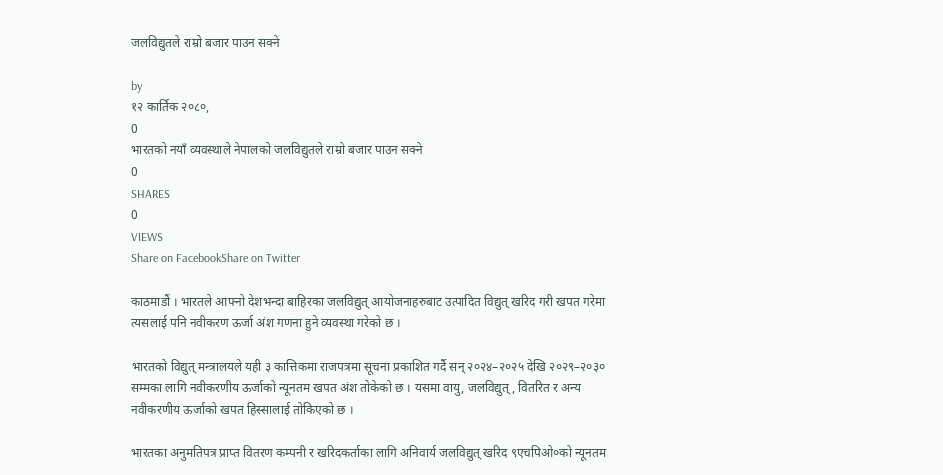जलविद्युतले राम्रो बजार पाउन सक्ने

by
१२ कार्तिक २०८०,
0
भारतको नयाँ व्यवस्थाले नेपालको जलविद्युतले राम्रो बजार पाउन सक्ने
0
SHARES
0
VIEWS
Share on FacebookShare on Twitter

काठमाडौं । भारतले आफ्नो देशभन्दा बाहिरका जलविद्युत् आयोजनाहरुबाट उत्पादित विद्युत् खरिद गरी खपत गरेमा त्यसलाई पनि नवीकरण ऊर्जा अंश गणना हुने व्यवस्था गरेको छ ।

भारतको विद्युत् मन्त्रालयले यही ३ कात्तिकमा राजपत्रमा सूचना प्रकाशित गर्दै सन् २०२४–२०२५ देखि २०२९–२०३० सम्मका लागि नवीकरणीय ऊर्जाको न्यूनतम खपत अंश तोकेको छ । यसमा वायु, जलविद्युत्, वितरित र अन्य नवीकरणीय ऊर्जाको खपत हिस्सालाई तोकिएको छ ।

भारतका अनुमतिपत्र प्राप्त वितरण कम्पनी र खरिदकर्ताका लागि अनिवार्य जलविद्युत् खरिद ९एचपिओ०को न्यूनतम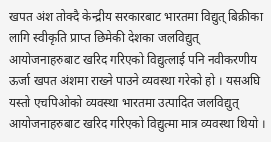खपत अंश तोक्दै केन्द्रीय सरकारबाट भारतमा विद्युत् बिक्रीका लागि स्वीकृति प्राप्त छिमेकी देशका जलविद्युत् आयोजनाहरुबाट खरिद गरिएको विद्युत्लाई पनि नवीकरणीय ऊर्जा खपत अंशमा राख्ने पाउने व्यवस्था गरेको हो । यसअघि यस्तो एचपिओको व्यवस्था भारतमा उत्पादित जलविद्युत् आयोजनाहरुबाट खरिद गरिएको विद्युत्मा मात्र व्यवस्था थियो ।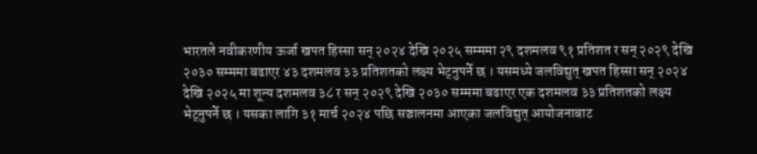भारतले नवीकरणीय ऊर्जा खपत हिस्सा सन् २०२४ देखि २०२५ सम्ममा २९ दशमलव ९१ प्रतिशत र सन् २०२९ देखि २०३० सम्ममा बढाएर ४३ दशमलव ३३ प्रतिशतको लक्ष्य भेट्नुपर्ने छ । यसमध्ये जलविद्युत् खपत हिस्सा सन् २०२४ देखि २०२५ मा शून्य दशमलव ३८ र सन् २०२९ देखि २०३० सम्ममा बढाएर एक दशमलव ३३ प्रतिशतको लक्ष्य भेट्नुपर्ने छ । यसका लागि ३१ मार्च २०२४ पछि सञ्चालनमा आएका जलविद्युत् आयोजनाबाट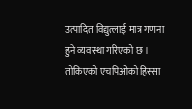उत्पादित विद्युत्लाई मात्र गणना हुने व्यवस्था गरिएको छ । तोकिएको एचपिओको हिस्सा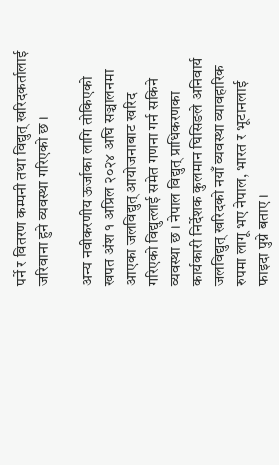पर्ने र वितरण कम्पनी तथा विद्युत् खरिदकर्तालाई जरिवाना हुने व्यवस्था गरिएको छ ।

अन्य नवीकरणीय ऊर्जाका लागि तोकिएको खपत अंश १ अप्रिल २०२४ अघि सञ्चालनमा आएका जलविद्युत् आयोजनाबाट खरिद गरिएको विद्युत्लाई समेत गणना गर्न सकिने व्यवस्था छ । नेपाल विद्युत् प्राधिकरणका कार्यकारी निर्देशक कुलमान घिसिङले अनिवार्य जलविद्युत् खरिदको नयाँ व्यवस्था व्यावहारिक रुपमा लागू भए नेपाल, भारत र भूटानलाई फाइदा पुग्ने बताए ।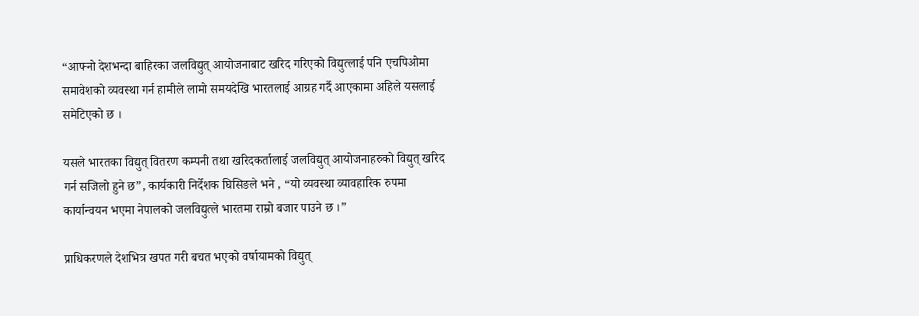“आफ्नो देशभन्दा बाहिरका जलविद्युत् आयोजनाबाट खरिद गरिएको विद्युत्लाई पनि एचपिओमा समावेशको व्यवस्था गर्न हामीले लामो समयदेखि भारतलाई आग्रह गर्दै आएकामा अहिले यसलाई समेटिएको छ ।

यसले भारतका विद्युत् वितरण कम्पनी तथा खरिदकर्तालाई जलविद्युत् आयोजनाहरुको विद्युत् खरिद गर्न सजिलो हुने छ”, कार्यकारी निर्देशक घिसिङले भने , “यो व्यवस्था व्यावहारिक रुपमा कार्यान्वयन भएमा नेपालको जलविद्युत्ले भारतमा राम्रो बजार पाउने छ ।”

प्राधिकरणले देशभित्र खपत गरी बचत भएको वर्षायामको विद्युत्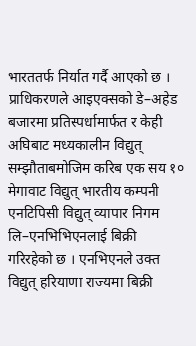भारततर्फ निर्यात गर्दै आएको छ । प्राधिकरणले आइएक्सको डे–अहेड बजारमा प्रतिस्पर्धामार्फत र केही अघिबाट मध्यकालीन विद्युत् सम्झौताबमोजिम करिब एक सय १० मेगावाट विद्युत् भारतीय कम्पनी एनटिपिसी विद्युत् व्यापार निगम लि–एनभिभिएनलाई बिक्री गरिरहेको छ । एनभिएनले उक्त विद्युत् हरियाणा राज्यमा बिक्री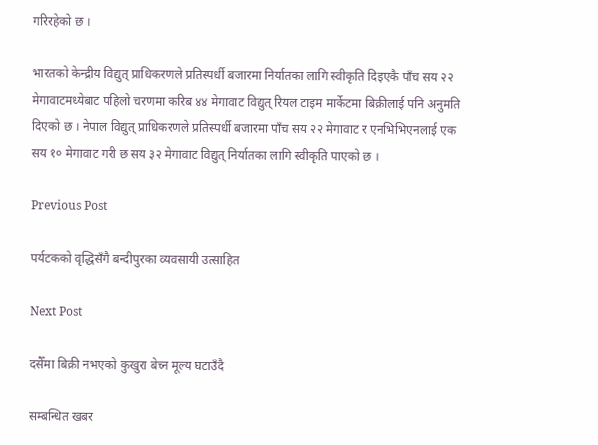गरिरहेको छ ।

भारतको केन्द्रीय विद्युत् प्राधिकरणले प्रतिस्पर्धी बजारमा निर्यातका लागि स्वीकृति दिइएकै पाँच सय २२ मेगावाटमध्येबाट पहिलो चरणमा करिब ४४ मेगावाट विद्युत् रियल टाइम मार्केटमा बिक्रीलाई पनि अनुमति दिएको छ । नेपाल विद्युत् प्राधिकरणले प्रतिस्पर्धी बजारमा पाँच सय २२ मेगावाट र एनभिभिएनलाई एक सय १० मेगावाट गरी छ सय ३२ मेगावाट विद्युत् निर्यातका लागि स्वीकृति पाएको छ ।

Previous Post

पर्यटकको वृद्धिसँगै बन्दीपुरका व्यवसायी उत्साहित

Next Post

दसैँमा बिक्री नभएको कुखुरा बेच्न मूल्य घटाउँदै

सम्बन्धित खबर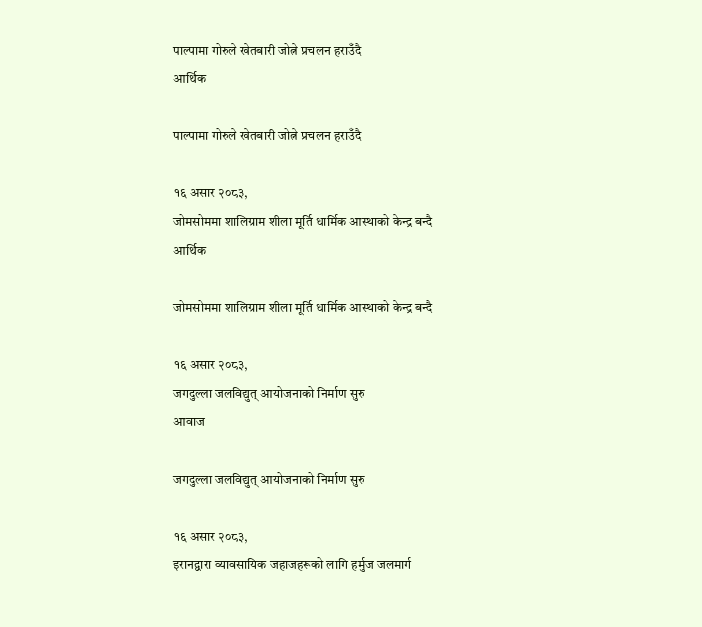पाल्पामा गोरुले खेतबारी जोत्ने प्रचलन हराउँदै
आर्थिक

पाल्पामा गोरुले खेतबारी जोत्ने प्रचलन हराउँदै

१६ असार २०८३,
जोमसोममा शालिग्राम शीला मूर्ति धार्मिक आस्थाको केन्द्र बन्दै
आर्थिक

जोमसोममा शालिग्राम शीला मूर्ति धार्मिक आस्थाको केन्द्र बन्दै

१६ असार २०८३,
जगदुल्ला जलविद्युत् आयोजनाको निर्माण सुरु
आवाज

जगदुल्ला जलविद्युत् आयोजनाको निर्माण सुरु

१६ असार २०८३,
इरानद्वारा व्यावसायिक जहाजहरूको लागि हर्मुज जलमार्ग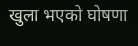खुला भएको घोषणा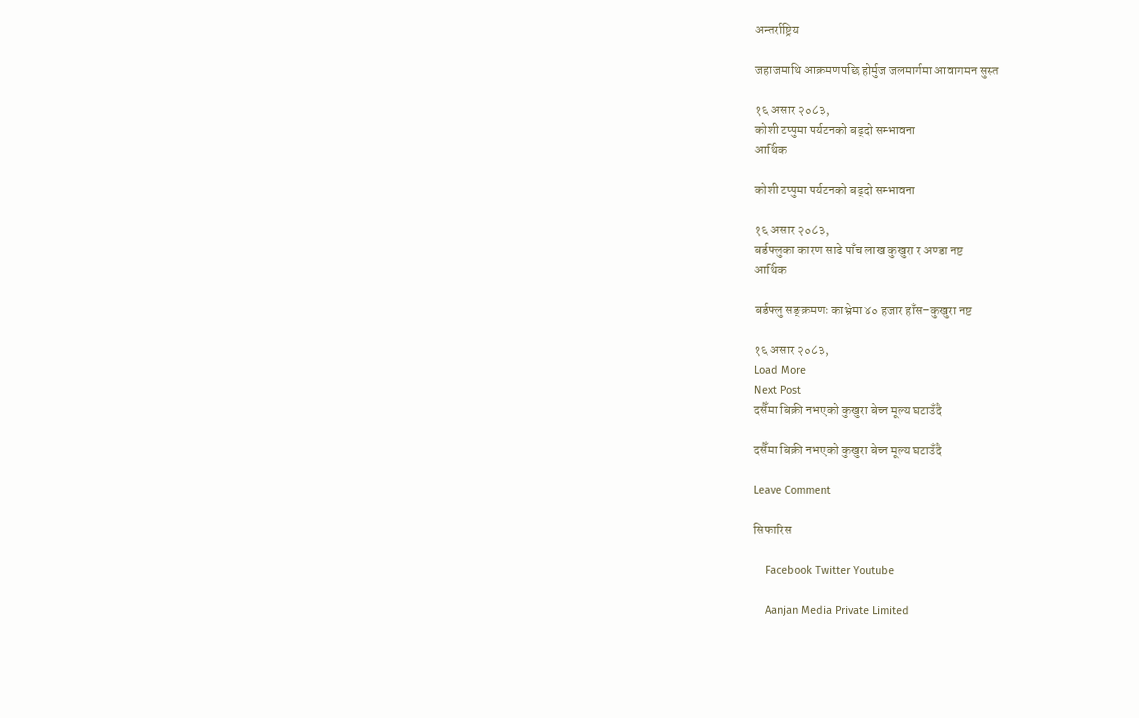अन्तर्राष्ट्रिय

जहाजमाथि आक्रमणपछि होर्मुज जलमार्गमा आवागमन सुस्त

१६ असार २०८३,
कोशी टप्पुमा पर्यटनको बढ्दो सम्भावना
आर्थिक

कोशी टप्पुमा पर्यटनको बढ्दो सम्भावना

१६ असार २०८३,
बर्डफ्लुका कारण साढे पाँच लाख कुखुरा र अण्डा नष्ट
आर्थिक

बर्डफ्लु सङ्क्रमणः काभ्रेमा ४० हजार हाँस–कुखुरा नष्ट

१६ असार २०८३,
Load More
Next Post
दसैँमा बिक्री नभएको कुखुरा बेच्न मूल्य घटाउँदै

दसैँमा बिक्री नभएको कुखुरा बेच्न मूल्य घटाउँदै

Leave Comment

सिफारिस

    Facebook Twitter Youtube

    Aanjan Media Private Limited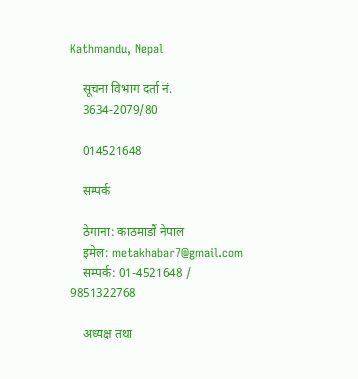Kathmandu, Nepal

    सूचना विभाग दर्ता नं.
    3634-2079/80

    014521648

    सम्पर्क

    ठेगाना: काठमाडौं नेपाल
    इमेल: metakhabar7@gmail.com
    सम्पर्क: 01-4521648 / 9851322768

    अध्यक्ष तथा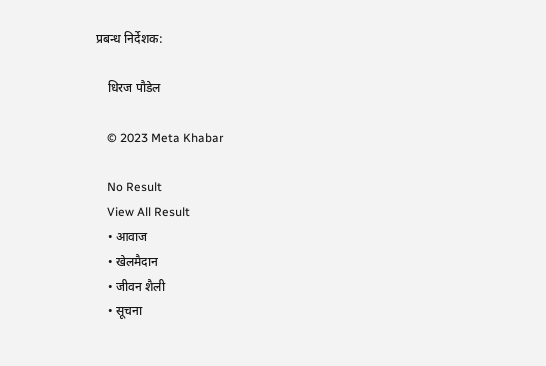प्रबन्ध निर्देशक:

    धिरज पौडेल

    © 2023 Meta Khabar

    No Result
    View All Result
    • आवाज
    • खेलमैदान
    • जीवन शैली
    • सूचना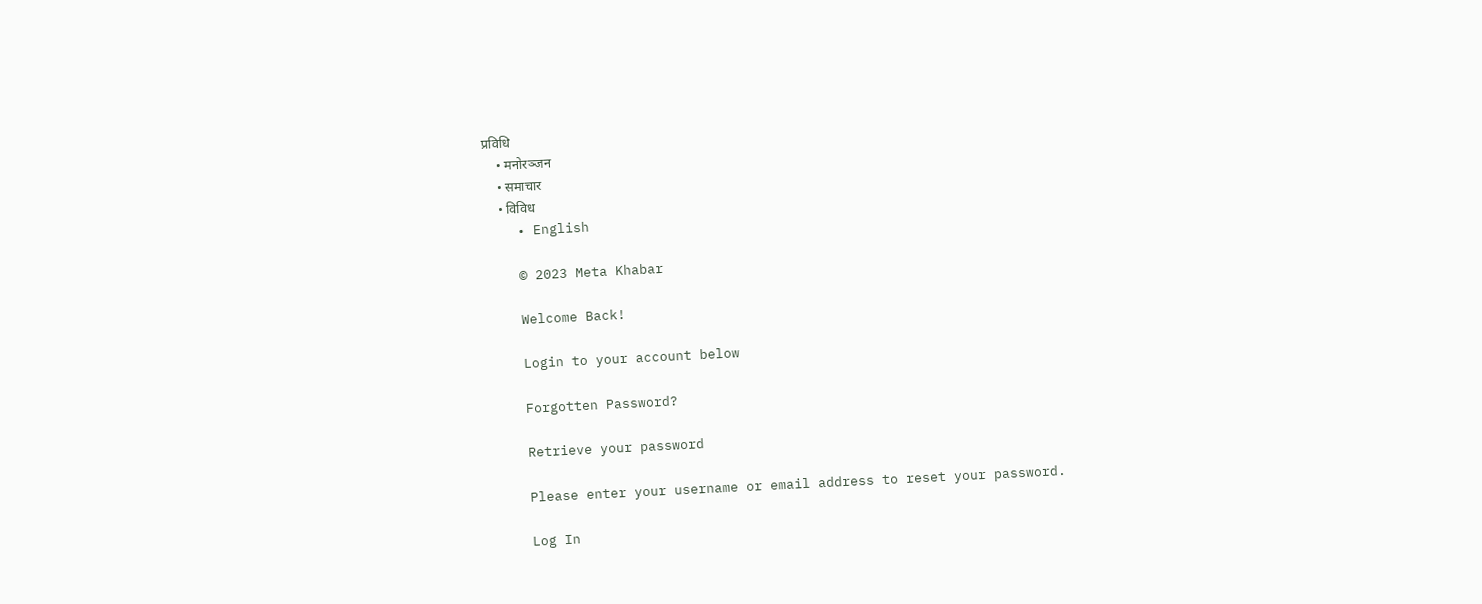प्रविधि
    • मनोरञ्जन
    • समाचार
    • विविध
    • English

    © 2023 Meta Khabar

    Welcome Back!

    Login to your account below

    Forgotten Password?

    Retrieve your password

    Please enter your username or email address to reset your password.

    Log In